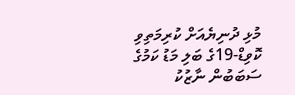މުޅި ދުނިޔެއަށް ކުރިމަތިވި ކޮވިޑް-19ގެ ބަލި މަޑު ކަމުގެ ސަބަބުން ނާޒުކު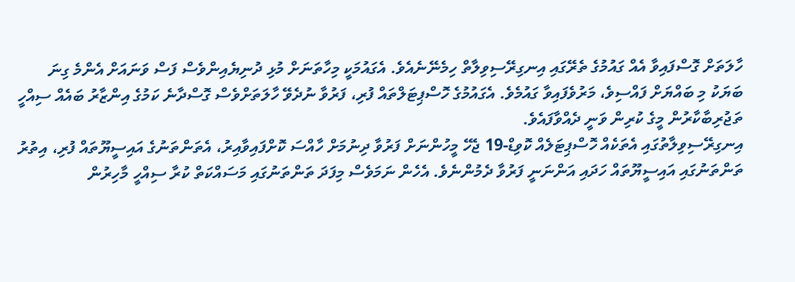ހާލަތަށް ގޮސްފައިވާ އެއް ގައުމުގެ ތެރޭގައި އިނގިރޭސިވިލާތް ހިމެނޭނެއެވެ. އެގައުމަކީ މިހާތަނަށް މުޅި ދުނިޔެއިންވެސް ފަސް ވަނައަށް އެންމެ ގިނަ ބަޔަކު މި ބައްޔަށް ފައްސިވެ، މަރުވެފައިވާ ގައުމެވެ. އެގައުމުގެ ހޮސްޕިޓަލްތައް ފުރި، ފަރުވާ ނުދެވޭ ހާލަތަށްވެސް ގޮސްދާނެ ކަމުގެ އިންޒާރު ބައެއް ސިއްހީ ތަޖުރިބާކާރުން މީގެ ކުރިން ވަނީ ދެއްވާފައެވެ.
އިނގިރޭސިވިލާތުގައި އެތަކެއް ހޮސްޕިޓަލެއް ކޮވިޑް-19 ޖެހޭ މީހުންނަށް ފަރުވާ ދިނުމަށް ހާއްސަ ކޮށްފައިވާއިރު، އެތަންތަނުގެ އައިސީޔޫތައް ފުރި، އިތުރު ތަންތަނުގައި އައިސީޔޫތައް ހަދައި އަންނަނީ ފަރުވާ ދެމުންނެވެ. އެހެން ނަމަވެސް މިފަދަ ތަންތަނުގައި މަސައްކަތް ކުރާ ސިއްހީ މާހިރުން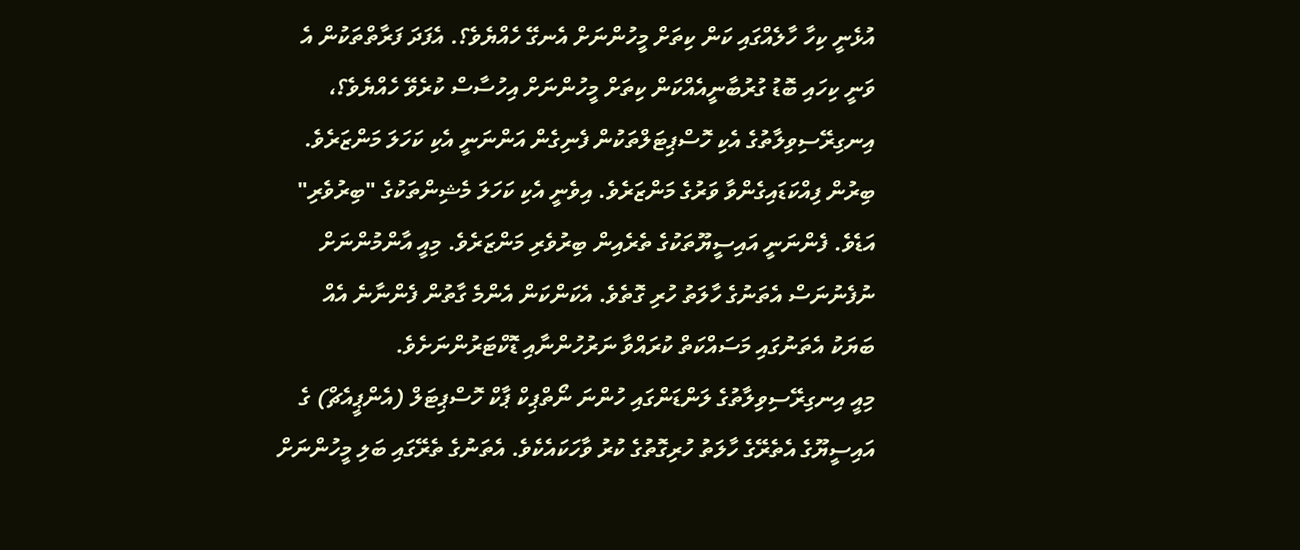އުޅެނީ ކިހާ ހާލެއްގައި ކަން ކިތަށް މީހުންނަށް އެނގޭ ހެއްޔެވެ؟. އެފަދަ ފަރާތްތަކުން އެ ވަނީ ކިހައި ބޮޑު ގުރުބާނީއެއްކަން ކިތަށް މީހުންނަށް އިހުސާސް ކުރެވޭ ހެއްޔެވެ؟،
އިނގިރޭސިވިލާތުގެ އެކި ހޮސްޕިޓަލްތަކުން ފެނިގެން އަންނަނީ އެކި ކަހަލަ މަންޒަރެވެ. ބިރުން ފިއްކަޑައިގެންވާ ވަރުގެ މަންޒަރެވެ. އިވެނީ އެކި ކަހަލަ މެޝިންތަކުގެ "ބިރުވެރި" އަޑެވެ. ފެންނަނީ އައިސީޔޫތަކުގެ ތެރެއިން ބިރުވެރި މަންޒަރެވެ. މިއީ އާންމުންނަށް ނުފެނުނަސް އެތަނުގެ ހާލަތު ހުރި ގޮތެވެ. އެކަންކަން އެންމެ ގާތުން ފެންނާނެ އެއް ބަޔަކު އެތަނުގައި މަސައްކަތް ކުރައްވާ ނަރުހުންނާއި ޑޮކްޓަރުންނަށެވެ.
މިއީ އިނގިރޭސިވިލާތުގެ ލަންޑަންގައި ހުންނަ ނޯތްޕިކް ޕާކް ހޮސްޕިޓަލް (އެންޕީއެޗް) ގެ އައިސީޔޫގެ އެތެރޭގެ ހާލަތު ހުރިގޮތުގެ ކުރު ވާހަކައެކެވެ. އެތަނުގެ ތެރޭގައި ބަލި މީހުންނަށް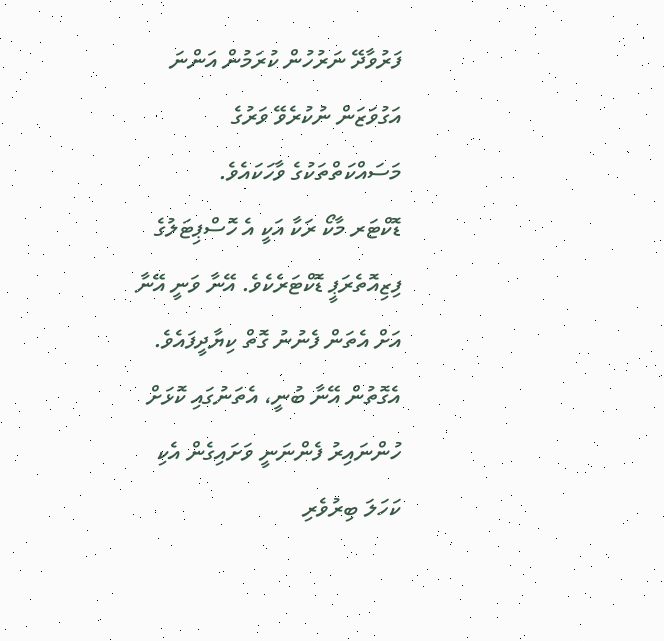ފަރުވާދޭ ނަރުހުން ކުރަމުން އަންނަ އަގުވަޒަން ނުކުރެވޭ ވަރުގެ މަސައްކަތްތަކުގެ ވާހަކައެވެ.
ޑޮކްޓަރ މާކޯ ރަކާ އަކީ އެ ހޮސްޕިޓަލުގެ ފިޒިއޮތެރަޕީ ޑޮކްޓަރެކެވެ. އޭނާ ވަނީ އޭނާ އަށް އެތަން ފެނުނު ގޮތް ކިޔާދީފައެވެ. އެގޮތުން އޭނާ ބުނީ، އެތަނުގައި ކޮޅަށް ހުންނައިރު ފެންނަނީ ވަށައިގެން އެކި ކަހަލަ ބިރުވެރި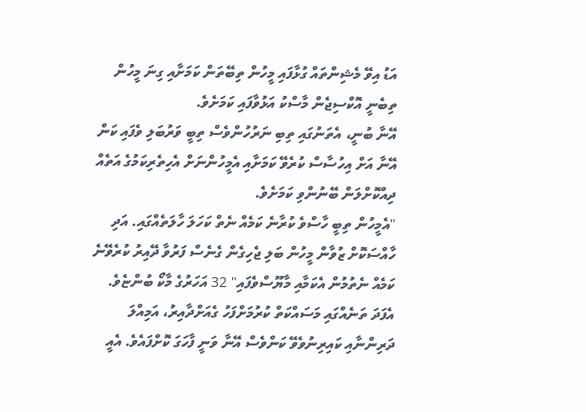އަޑު އިވޭ މެޝިންތައް ގުޅާފައި މީހުން ތިބޭތަން ކަމަށާއި ގިނަ މީހުން ތިބެނީ އޮކްސިޖެން މާސްކު އަޅުވާފައި ކަމަށެވެ.
އޭނާ ބުނީ، އެތަނުގައި ތިބި ނަރުހުންވެސް ތިބީ ވަރުބަލި ވެފައި ކަން އޭނާ އަށް އިހުސާސް ކުރެވޭ ކަމަށާއި އެމީހުންނަށް އެހިތެރިކަމުގެ އަތެއް ދިއްކޮށްލަން ބޭނުންވި ކަމަށެވެ.
"އެމީހުން ތިބީ ހާސްވެ ކުރާނެ ކަމެއް ނެތް ކަހަލަ ހާލަތެއްގައި. އަދި ހާއްސަކޮށް ޒުވާން މީހުން ބަލި ޖެހިގެން ގެނެސް ފަރުވާ ދޭއިރު ކުރެވޭނެ ކަމެއް ނެތުމުން އެކަމާއި މާޔޫސްވެފައި" 32 އަހަރުގެ މާކޯ ބުންޏެވެ.
އެފަދަ ތަނެއްގައި މަސައްކަތް ކުރުމަށްފަހު ގެއަށްދާއިރު، އަމިއްލަ ދަރިންނާއި ކައިރިނުވެވޭ ކަންވެސް އޭނާ ވަނީ ފާހަގަ ކޮށްފައެވެ. އެއީ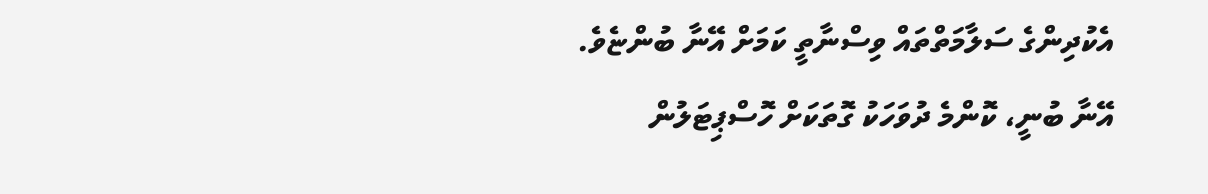އެކުދިންގެ ސަލާމަތްތައް ވިސްނާތީ ކަމަށް އޭނާ ބުންޏެވެ.
އޭނާ ބުނީ، ކޮންމެ ދުވަހަކު ގޮތަކަށް ހޮސްޕިޓަލުން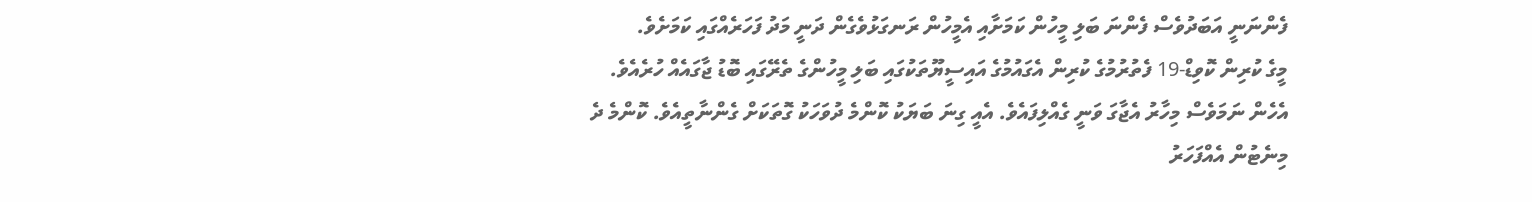ފެންނަނީ އަބަދުވެސް ފެންނަ ބަލި މީހުން ކަމަށާއި އެމީހުން ރަނގަޅުވެގެން ދަނީ މަދު ފަހަރެއްގައި ކަމަށެވެ.
މީގެ ކުރިން ކޮވިޑް-19 ފެތުރުމުގެ ކުރިން އެގައުމުގެ އައިސީޔޫތަކުގައި ބަލި މީހުންގެ ތެރޭގައި ބޮޑު ޖާގައެއް ހުރެއެވެ. އެހެން ނަމަވެސް މިހާރު އެޖާގަ ވަނީ ގެއްލިފައެވެ. އެއީ ގިނަ ބަޔަކު ކޮންމެ ދުވަހަކު ގޮތަކަށް ގެންނާތީއެވެ. ކޮންމެ ދެ މިނެޓުން އެއްފަހަރު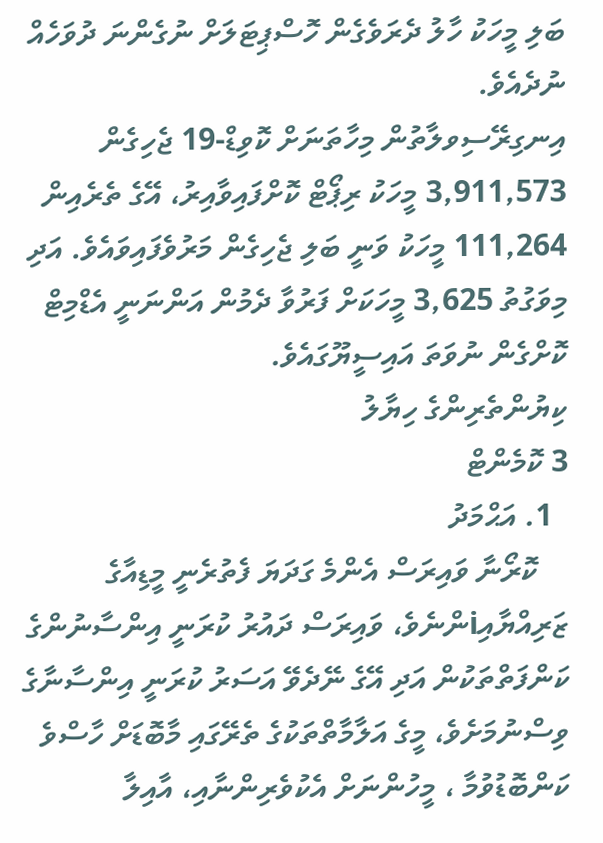ބަލި މީހަކު ހާލު ދެރަވެގެން ހޮސްޕިޓަލަށް ނުގެންނަ ދުވަހެއް ނުދެއެވެ.
އިނގިރޭސިވލާތުން މިހާތަނަށް ކޮވިޑް-19 ޖެހިގެން 3,911,573 މީހަކު ރިޕޯޓް ކޮށްފައިވާއިރު، އޭގެ ތެރެއިން 111,264 މީހަކު ވަނީ ބަލި ޖެހިގެން މަރުވެފައިވައެވެ. އަދި މިވަގުތު 3,625 މީހަކަށް ފަރުވާ ދެމުން އަންނަނީ އެޑްމިޓް ކޮށްގެން ނުވަތަ އައިސީޔޫގައެވެ.
ކިޔުންތެރިންގެ ހިޔާލު
3 ކޮމެންޓް
  1. އަޙްމަދު
    ކޮރޯނާ ވައިރަސް އެންމެ ގަދަޔަ ފެތުރެނީ މީޑިއާގެ ޒަރިއްޔާއިiންނެވެ، ވައިރަސް ދައުރު ކުރަނީ އިންސާނުންގެ ކަންފަތްތަކުން އަދި އޭގެ ނޭދެވޭ އަސަރު ކުރަނީ އިންސާނާގެ ވިސްނުމަށެވެ، މީގެ އަލާމާތްތަކުގެ ތެރޭގައި މާބޮޑަށް ހާސްވެ ކަންބޮޑުވުމާ ، މީހުންނަށް އެކުވެރިންނާއި، އާއިލާ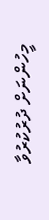މީހުންނަށް ދުރުކުރުވާ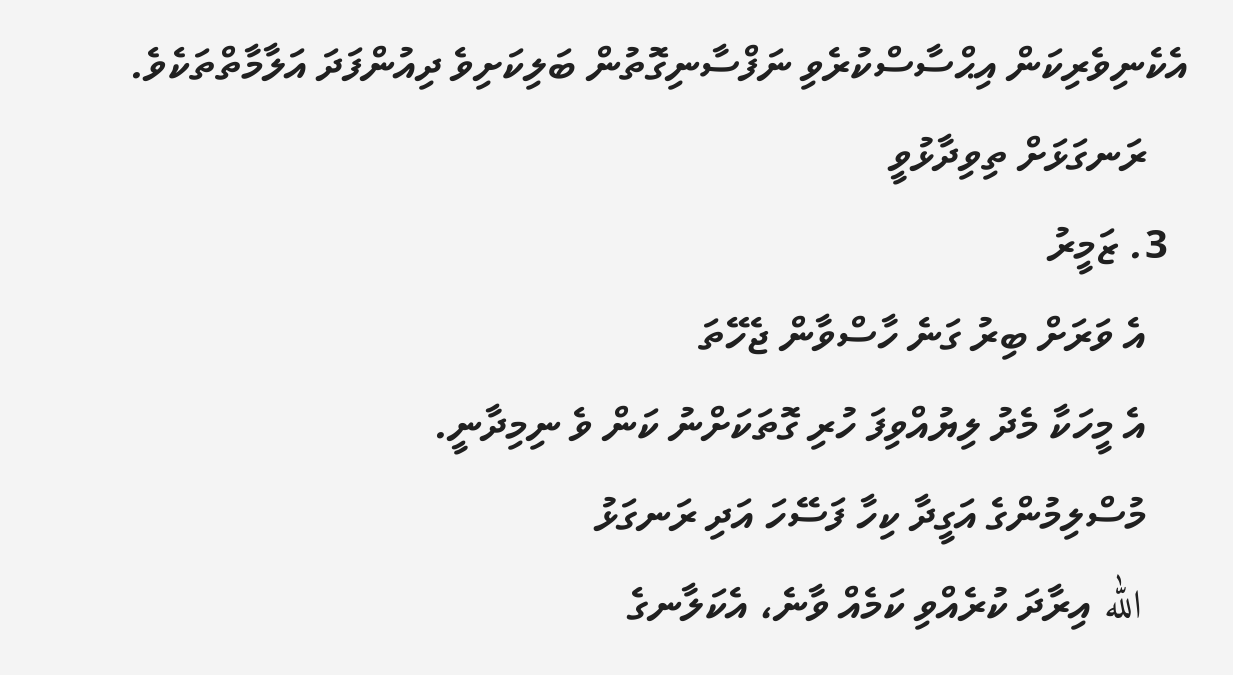އެކެނިވެރިކަން އިޙްސާސްކުރެވި ނަފްސާނިގޮތުން ބަލިކަށިވެ ދިއުންފަދަ އަލާމާތްތަކެވެ.
    ރަނގަޅަށް ތިވިދާޅުވީ
  3. ޒަމީރު
    އެ ވަރަށް ބިރު ގަނެ ހާސްވާން ޖެހޭތަ
    އެ މީހަކާ މެދު ލިޔުއްވިފަ ހުރި ގޮތަކަށްނު ކަން ވެ ނިމިދާނީ.
    މުސްލިމުންގެ އަގީދާ ކިހާ ފަސޭހަ އަދި ރަނގަޅު
    الله އިރާދަ ކުރެއްވި ކަމެއް ވާނެ، އެކަލާނގެ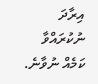އިރާދަ ނުކުރައްވާ ކަމެއް ނުވާނެ.